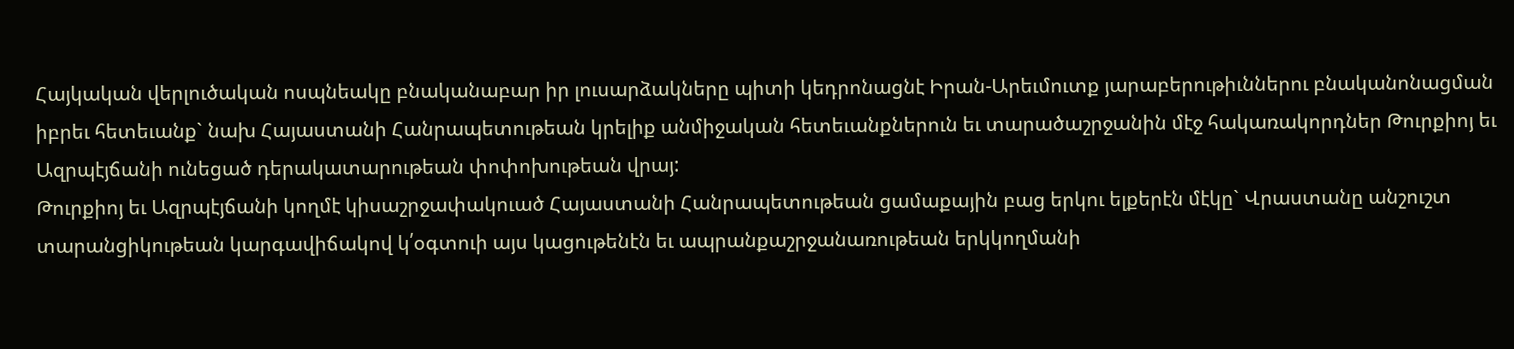Հայկական վերլուծական ոսպնեակը բնականաբար իր լուսարձակները պիտի կեդրոնացնէ Իրան-Արեւմուտք յարաբերութիւններու բնականոնացման իբրեւ հետեւանք` նախ Հայաստանի Հանրապետութեան կրելիք անմիջական հետեւանքներուն եւ տարածաշրջանին մէջ հակառակորդներ Թուրքիոյ եւ Ազրպէյճանի ունեցած դերակատարութեան փոփոխութեան վրայ:
Թուրքիոյ եւ Ազրպէյճանի կողմէ կիսաշրջափակուած Հայաստանի Հանրապետութեան ցամաքային բաց երկու ելքերէն մէկը` Վրաստանը անշուշտ տարանցիկութեան կարգավիճակով կ՛օգտուի այս կացութենէն եւ ապրանքաշրջանառութեան երկկողմանի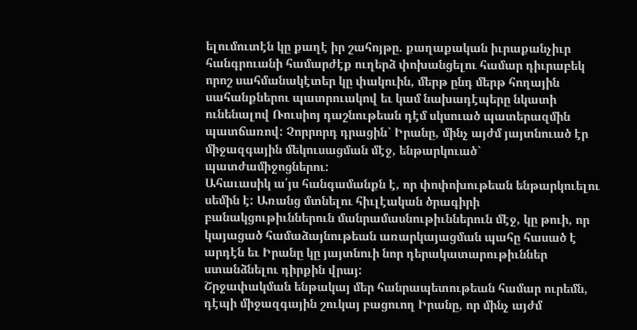ելումուտէն կը քաղէ իր շահոյթը. քաղաքական իւրաքանչիւր հանգրուանի համարժէք ուղերձ փոխանցելու համար դիւրաբեկ որոշ սահմանակէտեր կը փակուին, մերթ ընդ մերթ հողային սահանքներու պատրուակով եւ կամ նախադէպերը նկատի ունենալով Ռուսիոյ դաշնութեան դէմ սկսուած պատերազմին պատճառով: Չորրորդ դրացին` Իրանը, մինչ այժմ յայտնուած էր միջազգային մեկուսացման մէջ, ենթարկուած` պատժամիջոցներու:
Ահաւասիկ ա՛յս հանգամանքն է, որ փոփոխութեան ենթարկուելու սեմին է: Առանց մտնելու հիւլէական ծրագիրի բանակցութիւններուն մանրամասնութիւններուն մէջ, կը թուի, որ կայացած համաձայնութեան առարկայացման պահը հասած է արդէն եւ Իրանը կը յայտնուի նոր դերակատարութիւններ ստանձնելու դիրքին վրայ:
Շրջափակման ենթակայ մեր հանրապետութեան համար ուրեմն, դէպի միջազգային շուկայ բացուող Իրանը, որ մինչ այժմ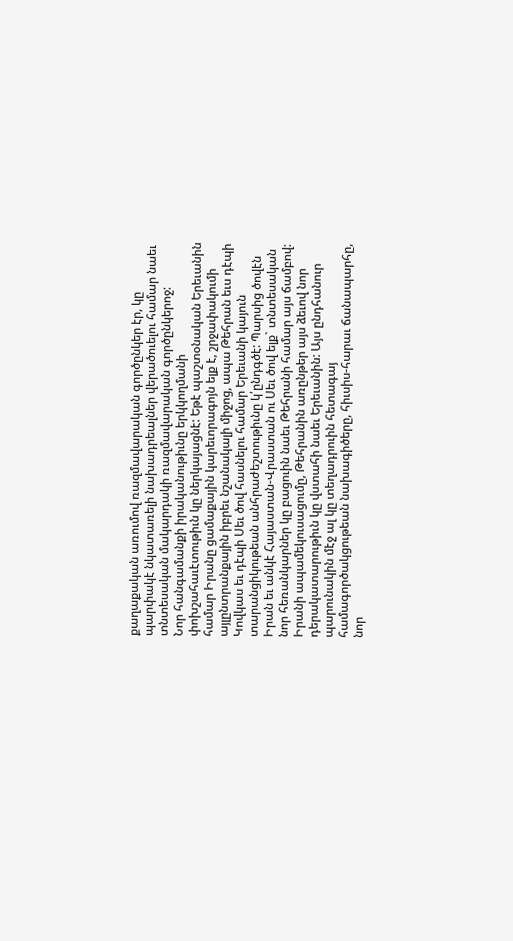քաղաքական առումով ռազմավարական գործընկեր էր, կը պարփակէ նկատառելի նախադրեալներ վերածուելու համար նաեւ տնտեսական մակարդակի ռազմավարական գործընկերոջ:
Նոր հանգամանքի իրականութիւնը երկկողմանի փոխշահաւէտութիւն կը ներկայացնէ: Եթէ պաշտօնական Երեւանին համար Իրանը ցամաքային կարեւորագոյն ելք է, շրջափակումի այլընտրանքային իբրեւ նշանակալի միջոց, ապա Թեհրան եւս դէպի Կովկաս եւ դէպի Սեւ ծով հասնելու համար Երեւանի կայուն տարանցիկութեան անհրաժեշտութիւնը կ՛ընդգծէ: Պարսից ծովէն Իրան եւ անկէ Հայաստան-Վրաստան ու Սեւ ծով ելք` տնտեսական նոր հեռանկարներ կը բացուին նաեւ Թեհրանի համար այս ճամբով:
Իրանի ապամեկուսացումը, Թեհրանին առընթեր այս ձեւով նոր դերակատարութիւն կը վստահի նաեւ Երեւանին: Այս ընդհանուր պարունակին մէջ ալ կը տեղադրուին հետագայ համագործակցութեան նախագիծերը, հիւսիս-հարաւ ճանապարհը, նոր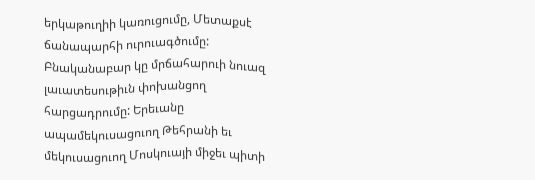երկաթուղիի կառուցումը, Մետաքսէ ճանապարհի ուրուագծումը:
Բնականաբար կը մրճահարուի նուազ լաւատեսութիւն փոխանցող հարցադրումը: Երեւանը ապամեկուսացուող Թեհրանի եւ մեկուսացուող Մոսկուայի միջեւ պիտի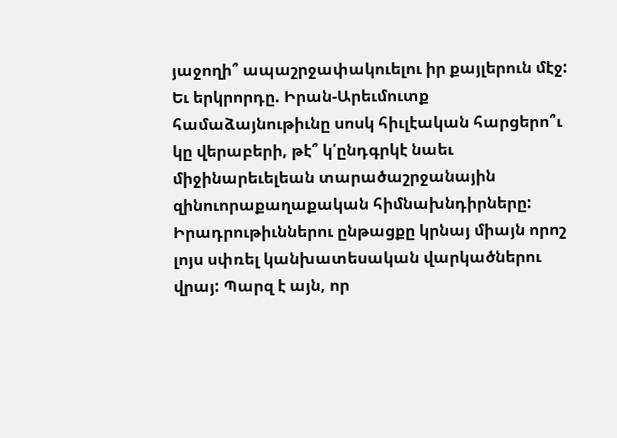յաջողի՞ ապաշրջափակուելու իր քայլերուն մէջ: Եւ երկրորդը. Իրան-Արեւմուտք համաձայնութիւնը սոսկ հիւլէական հարցերո՞ւ կը վերաբերի, թէ՞ կ՛ընդգրկէ նաեւ միջինարեւելեան տարածաշրջանային զինուորաքաղաքական հիմնախնդիրները:
Իրադրութիւններու ընթացքը կրնայ միայն որոշ լոյս սփռել կանխատեսական վարկածներու վրայ: Պարզ է այն, որ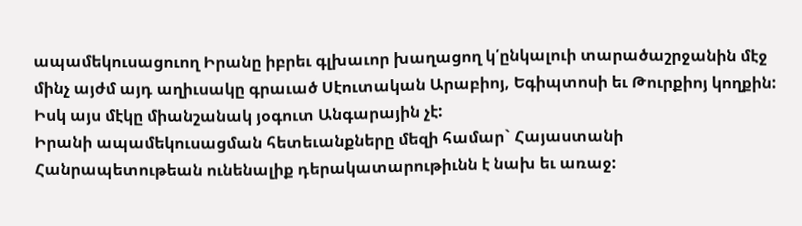ապամեկուսացուող Իրանը իբրեւ գլխաւոր խաղացող կ՛ընկալուի տարածաշրջանին մէջ մինչ այժմ այդ աղիւսակը գրաւած Սէուտական Արաբիոյ, Եգիպտոսի եւ Թուրքիոյ կողքին: Իսկ այս մէկը միանշանակ յօգուտ Անգարային չէ:
Իրանի ապամեկուսացման հետեւանքները մեզի համար` Հայաստանի Հանրապետութեան ունենալիք դերակատարութիւնն է նախ եւ առաջ: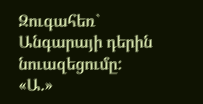Զուգահեռ` Անգարայի դերին նուազեցումը:
«Ա.»